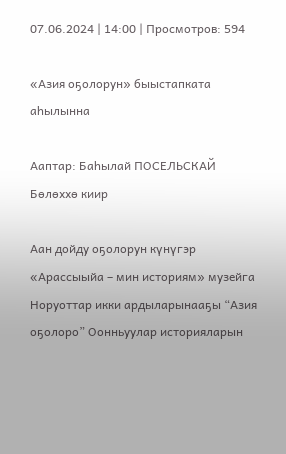07.06.2024 | 14:00 | Просмотров: 594

«Азия оҕолорун» быыстапката аһылынна

Ааптар: Баһылай ПОСЕЛЬСКАЙ
Бөлөххө киир

Аан дойду оҕолорун күнүгэр «Арассыыйа – мин историям» музейга Норуоттар икки ардыларынааҕы “Азия оҕолоро” Оонньуулар историяларын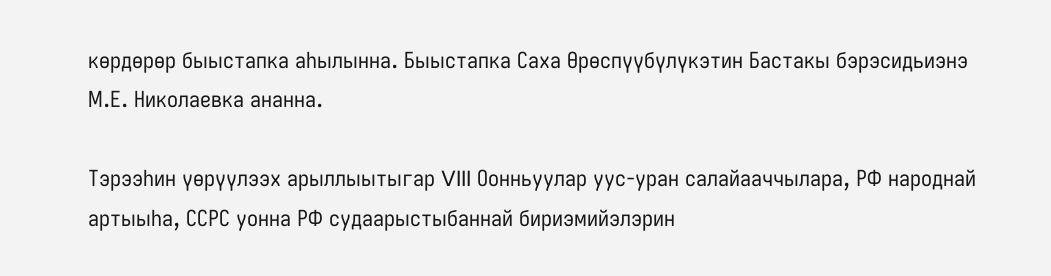көрдөрөр быыстапка аһылынна. Быыстапка Саха Өрөспүүбүлүкэтин Бастакы бэрэсидьиэнэ М.Е. Николаевка ананна.

Тэрээһин үөрүүлээх арыллыытыгар VIII Оонньуулар уус-уран салайааччылара, РФ народнай артыыһа, ССРС уонна РФ судаарыстыбаннай бириэмийэлэрин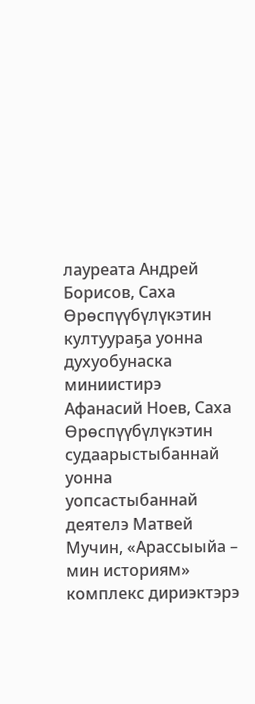лауреата Андрей Борисов, Саха Өрөспүүбүлүкэтин култуураҕа уонна духуобунаска миниистирэ Афанасий Ноев, Саха Өрөспүүбүлүкэтин судаарыстыбаннай уонна уопсастыбаннай деятелэ Матвей Мучин, «Арассыыйа – мин историям» комплекс дириэктэрэ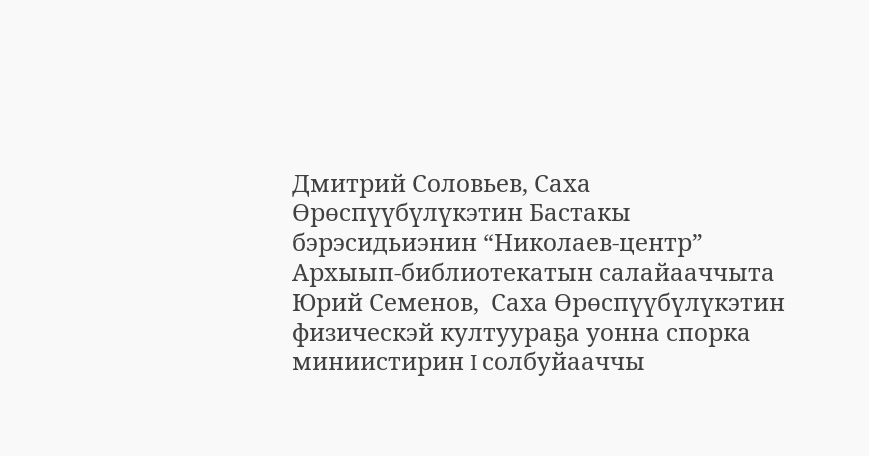Дмитрий Соловьев, Саха Өрөспүүбүлүкэтин Бастакы бэрэсидьиэнин “Николаев-центр” Архыып-библиотекатын салайааччыта Юрий Семенов,  Саха Өрөспүүбүлүкэтин физическэй култуураҕа уонна спорка миниистирин I солбуйааччы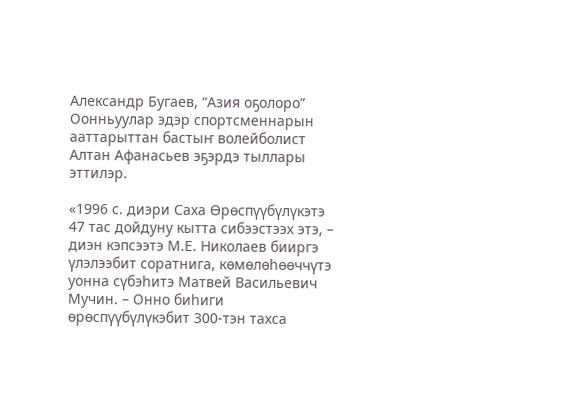Александр Бугаев, “Азия оҕолоро” Оонньуулар эдэр спортсменнарын ааттарыттан бастыҥ волейболист Алтан Афанасьев эҕэрдэ тыллары эттилэр.

«1996 с. диэри Саха Өрөспүүбүлүкэтэ 47 тас дойдуну кытта сибээстээх этэ, – диэн кэпсээтэ М.Е. Николаев бииргэ үлэлээбит соратнига, көмөлөһөөччүтэ уонна сүбэһитэ Матвей Васильевич Мучин. – Онно биһиги өрөспүүбүлүкэбит 300-тэн тахса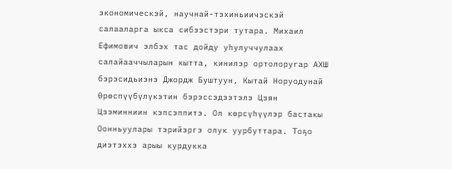экономическэй, научнай-тэхиньиичэскэй салааларга ыкса сибээстэри тутара. Михаил Ефимович элбэх тас дойду уһулуччулаах салайааччыларын кытта, кинилэр ортолоругар АХШ бэрэсидьиэнэ Джордж Буштуун, Кытай Норуодунай Өрөспүүбүлүкэтин бэрэссэдээтэлэ Цзян Цзэминниин кэпсэппитэ. Ол көрсүһүүлэр бастакы Оонньуулары тэрийэргэ олук уурбуттара. Тоҕо диэтэххэ арыы курдукка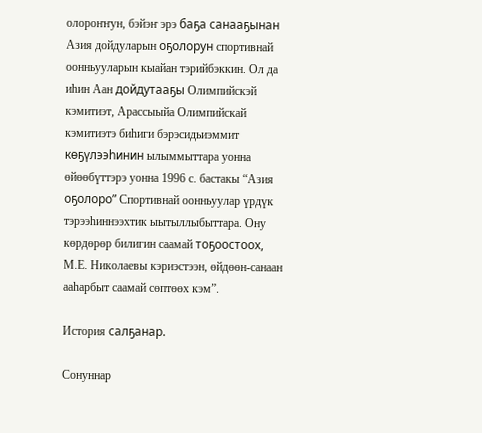олороҥҥун, бэйэҥ эрэ баҕа санааҕынан Азия дойдуларын оҕолорун спортивнай оонньууларын кыайан тэрийбэккин. Ол да иһин Аан дойдутааҕы Олимпийскэй кэмитиэт, Арассыыйа Олимпийскай кэмитиэтэ биһиги бэрэсидьиэммит көҕүлээһинин ылыммыттара уонна өйөөбүттэрэ уонна 1996 с. бастакы “Азия оҕолоро” Спортивнай оонньуулар үрдүк тэрээһиннээхтик ыытыллыбыттара. Ону көрдөрөр билигин саамай тоҕоостоох, М.Е. Николаевы кэриэстээн, өйдөөн-санаан ааһарбыт саамай сөптөөх кэм”.

История салҕанар.

Сонуннар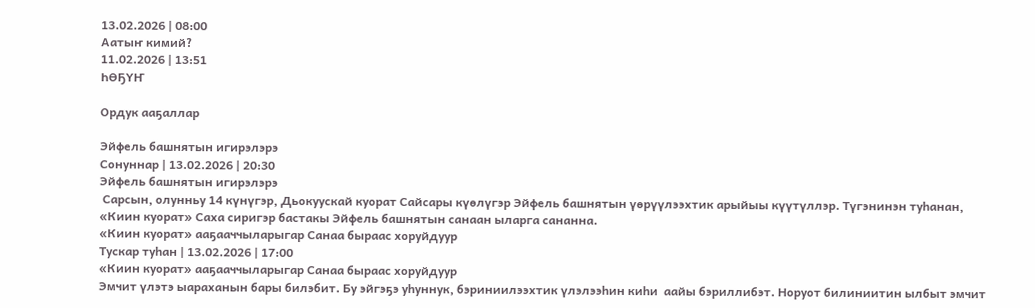13.02.2026 | 08:00
Аатыҥ кимий?
11.02.2026 | 13:51
ҺӨҔҮҤ

Ордук ааҕаллар

Эйфель башнятын игирэлэрэ
Сонуннар | 13.02.2026 | 20:30
Эйфель башнятын игирэлэрэ
 Сарсын, олунньу 14 күнүгэр, Дьокуускай куорат Сайсары күөлүгэр Эйфель башнятын үөрүүлээхтик арыйыы күүтүллэр. Түгэнинэн туһанан, «Киин куорат» Саха сиригэр бастакы Эйфель башнятын санаан ыларга сананна.
«Киин куорат» ааҕааччыларыгар Санаа быраас хоруйдуур
Тускар туһан | 13.02.2026 | 17:00
«Киин куорат» ааҕааччыларыгар Санаа быраас хоруйдуур
Эмчит үлэтэ ыараханын бары билэбит. Бу эйгэҕэ уһуннук, бэриниилээхтик үлэлээһин киһи  аайы бэриллибэт. Норуот билиниитин ылбыт эмчит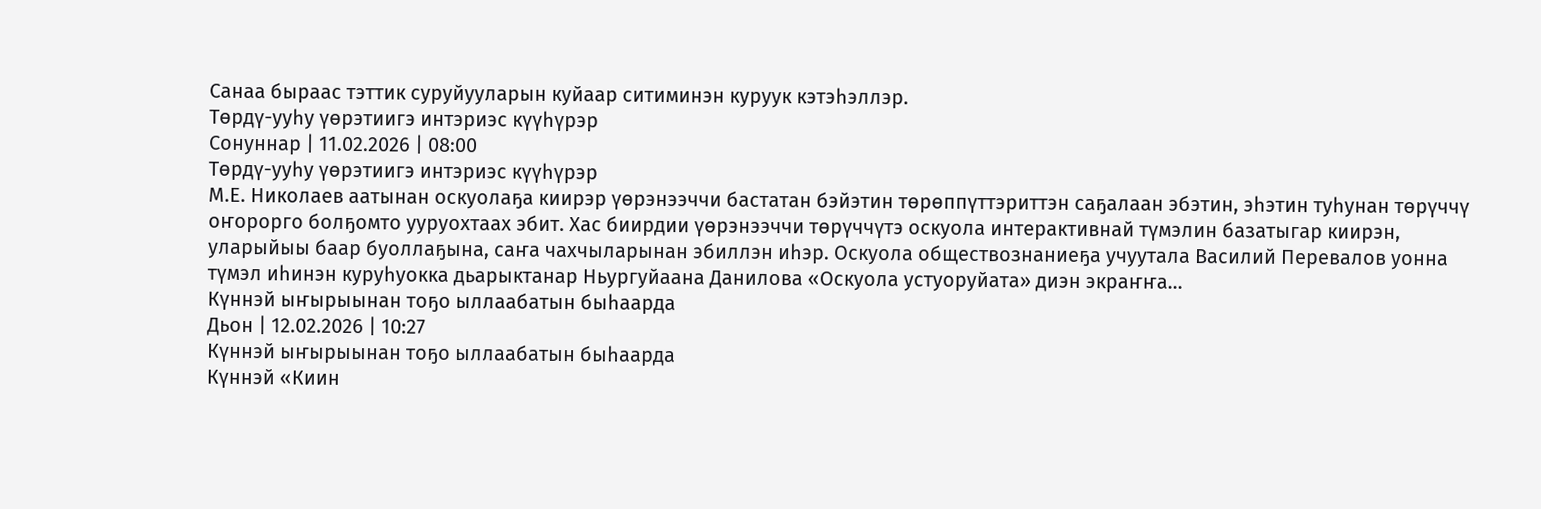Санаа быраас тэттик суруйууларын куйаар ситиминэн куруук кэтэһэллэр.
Төрдү-ууһу үөрэтиигэ интэриэс күүһүрэр
Сонуннар | 11.02.2026 | 08:00
Төрдү-ууһу үөрэтиигэ интэриэс күүһүрэр
М.Е. Николаев аатынан оскуолаҕа киирэр үөрэнээччи бастатан бэйэтин төрөппүттэриттэн саҕалаан эбэтин, эһэтин туһунан төрүччү оҥорорго болҕомто ууруохтаах эбит. Хас биирдии үөрэнээччи төрүччүтэ оскуола интерактивнай түмэлин базатыгар киирэн, уларыйыы баар буоллаҕына, саҥа чахчыларынан эбиллэн иһэр. Оскуола обществознаниеҕа учуутала Василий Перевалов уонна түмэл иһинэн куруһуокка дьарыктанар Ньургуйаана Данилова «Оскуола устуоруйата» диэн экраҥҥа...
Күннэй ыҥырыынан тоҕо ыллаабатын быһаарда
Дьон | 12.02.2026 | 10:27
Күннэй ыҥырыынан тоҕо ыллаабатын быһаарда
Күннэй «Киин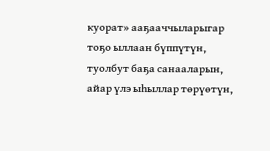куорат» ааҕааччыларыгар тоҕо ыллаан бүппүтүн, туолбут баҕа санааларын, айар үлэ ыһыллар төрүөтүн,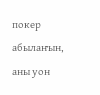покер абылаҥын, аны уон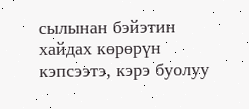сылынан бэйэтин хайдах көрөрүн кэпсээтэ, кэрэ буолуу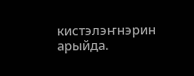кистэлэҥнэрин арыйда.